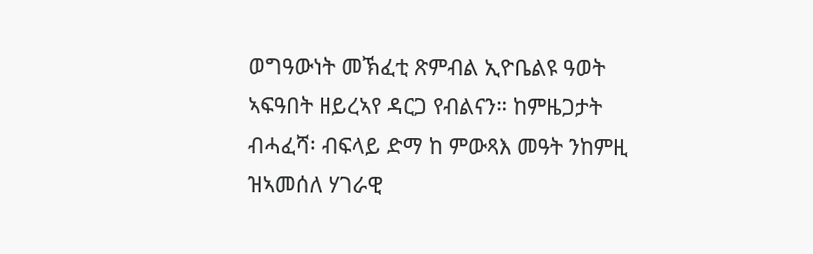ወግዓውነት መኽፈቲ ጽምብል ኢዮቤልዩ ዓወት ኣፍዓበት ዘይረኣየ ዳርጋ የብልናን። ከምዜጋታት ብሓፈሻ፡ ብፍላይ ድማ ከ ምውጻእ መዓት ንከምዚ ዝኣመሰለ ሃገራዊ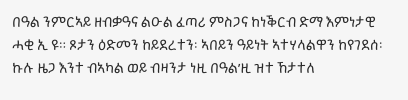በዓል ንምርኣይ ዘብቃዓና ልዑል ፈጣሪ ምስጋና ከነቕርብ ድማ እምነታዊ ሓቂ ኢ ዩ። ጾታን ዕድመን ከይደረተን፡ ኣበይን ዓይነት ኣተሃላልዋን ከየገደሰ፡ ኩሉ ዜጋ እንተ ብኣካል ወይ ብዛንታ ነዚ በዓል’ዚ ዝተ ኸታተለ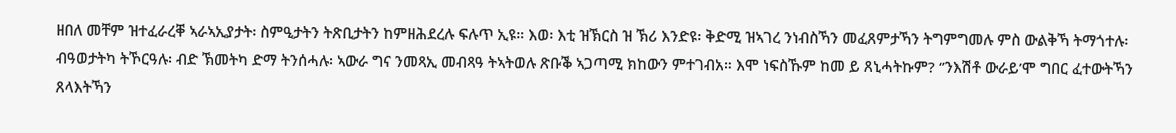ዘበለ መቸም ዝተፈራረቐ ኣራኣኢያታት፡ ስምዒታትን ትጽቢታትን ከምዘሕደረሉ ፍሉጥ ኢዩ። እወ፡ እቲ ዝኽርስ ዝ ኽሪ እንድዩ፡ ቅድሚ ዝኣገረ ንነብስኻን መፈጸምታኻን ትግምግመሉ ምስ ውልቅኻ ትማጎተሉ፡ ብዓወታትካ ትኾርዓሉ፡ ብድ ኽመትካ ድማ ትንሰሓሉ፡ ኣውራ ግና ንመጻኢ መብጻዓ ትኣትወሉ ጽቡቕ ኣጋጣሚ ክከውን ምተገብአ። እሞ ነፍስኹም ከመ ይ ጸኒሓትኩም? ‘’ንእሽቶ ውራይ’ሞ ግበር ፈተውትኻን ጸላእትኻን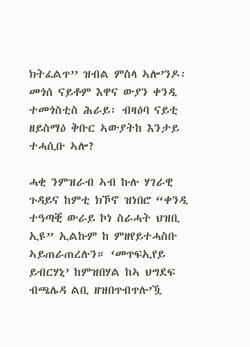ክትፈልጥ’’ ዝብል ምስላ ኣሎ’ንዶ፡ መጎሰ ናይቶም እዋና ውያን ቀንዲ ተመጎስቲስ ሕራይ፡ ብዛዕባ ናይቲ ዘይስማዕ ቅቡር ኣውያትከ እንታይ ተሓሲቡ ኣሎ?

ሓቂ ንምዝራብ ኣብ ኩሉ ሃገራዊ ጉዳይና ከምቲ ክኾኖ ዝነበሮ “ቀንዲ ተዓጣቒ ውራይ ኮነ ስራሓት ህዝቢ ኢዩ” ኢልኩም ከ ምዘየይተሓስቡ ኣይጠራጠረሉን። ‘መጥፍኢየይ ይብርሃኒ’ ከምዝበሃል ከኣ ህግደፍ ብጫሌዳ ልቢ ዘዝበጥብጥሉ’ዃ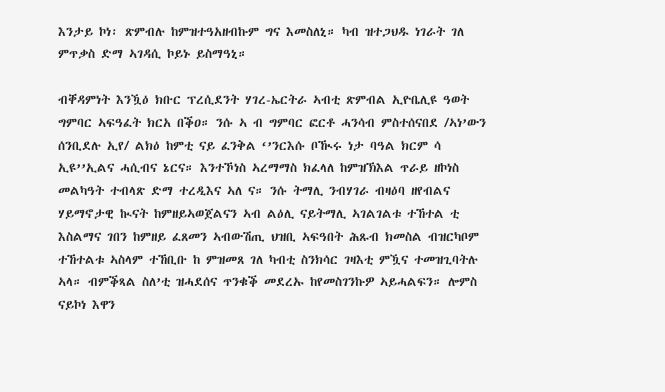እንታይ ኮነ፡ ጽምብሉ ከምዝተዓአዘብኩም ግና እመስለኒ። ካብ ዝተጋህዱ ነገራት ገለ ምጥቃስ ድማ ኣገዳሲ ኮይኑ ይስማዓኒ።

ብቐዳምነት እንዃዕ ክቡር ፕረሲደንት ሃገረ-ኤርትራ ኣብቲ ጽምብል ኢዮቤሊዩ ዓወት ግምባር ኣፍዓፈት ክርአ በቕዐ። ንሱ ኣ ብ ግምባር ፎርቶ ሓንሳብ ምስተሰናበደ /ኣነ’ውን ሰንቢደሉ ኢየ/ ልክዕ ከምቲ ናይ ፈንቅል ‘’ንርእሱ ቦዂሩ ነታ ባዓል ክርም ሳ ኢዩ’’ኢልና ሓሲብና ኔርና። እንተኾነስ ኣረማማስ ክፈላለ ከምዝኽእል ጥራይ ዘኮነስ መልካዓት ተብላጽ ድማ ተረዲእና ኣለ ና። ንሱ ትማሊ ንብሃገራ ብዛዕባ ዘየብልና ሃይማኖታዊ ኲናት ከምዘይኣወጀልናን ኣብ ልዕሊ ናይትማሊ ኣገልገልቱ ተኸተል ቲ እስልማና ገበን ከምዘይ ፈጸመን ኣብውሽጢ ህዝቢ ኣፍዓበት ሕጹብ ክመስል ብዝርካቦም ተኸተልቱ ኣስላም ተኸቢቡ ከ ምዝመጸ ገለ ካብቲ ስንክሳር ገዛእቲ ምዃና ተመዝጊባትሉ ኣላ። ብምቕጻል ስለ’ቲ ዝሓደሰና ጥንቁቕ መደረኡ ከየመስገንኩዎ ኣይሓልፍን። ሎምስ ናይኮነ እዋን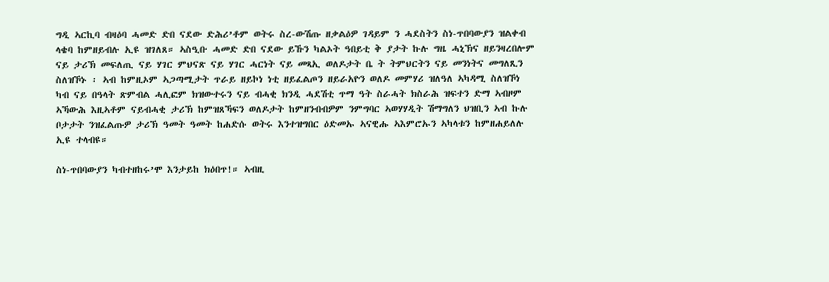ግዲ ኣርኪባ ብዛዕባ ሓመድ ድበ ናደው ድሕሪ’ቶም ወትሩ ስረ-ውሽጡ ዘቃልዕዎ ገዳይም ን ሓደስትን ስነ-ጥበባውያን ዝልቀብ ላቄባ ከምዘይብሉ ኢዩ ዝገለጸ። ኣስዒቡ ሓመድ ድበ ናደው ይኹን ካልኦት ዓበይቲ ቅ ያታት ኩሉ ግዜ ሓኒኽና ዘይንዛረበሎም ናይ ታሪኽ መፍለጢ ናይ ሃገር ምህናጽ ናይ ሃገር ሓርነት ናይ መጻኢ ወለዶታት ቤ ት ትምህርትን ናይ መንነትና መግለጺን ስለዝኾኑ ፡ ኣብ ከምዚኦም ኣጋጣሚታት ጥራይ ዘይኮነ ነቲ ዘይፈልጦን ዘይራአዮን ወለዶ መምሃሪ ዝለዓለ ኣካዳሚ ስለዝኾነ ካብ ናይ በዓላት ጽምብል ሓሊፎም ክዝውተሩን ናይ ብሓቂ ክንዲ ሓደሽቲ ጥማ ዓት ስራሓት ክስራሕ ዝፍተን ድማ ኣብዞም ኣኻውሕ እዚኣቶም ናይብሓቂ ታሪኽ ከምዝጸኻፍን ወለዶታት ከምዘንብብዎም ንምግባር ኣወሃሃዲት ሽማግለን ህዝቢን ኣብ ኩሉ ቦታታት ንዝፈልጡዎ ታሪኽ ዓመት ዓመት ከሐድሱ ወትሩ እንተዝግበር ዕድመኡ ኣናዊሑ ኣእምሮኡን ኣካላቱን ከምዘሐይለሉ ኢዩ ተላብዩ።

ስነ-ጥበባውያን ካብተዘከሩ’ሞ እንታይከ ክዕበጥ!። ኣብዚ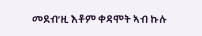መደብ’ዚ እቶም ቀዳሞት ኣብ ኩሉ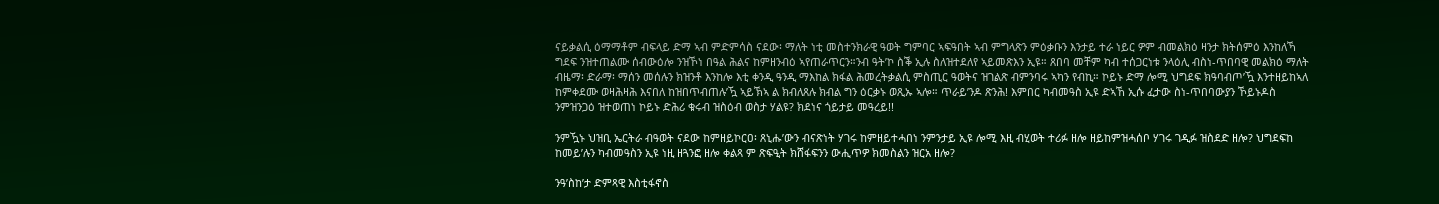ናይቃልሲ ዕማማቶም ብፍላይ ድማ ኣብ ምድምሳስ ናደው፡ ማለት ነቲ መስተንክራዊ ዓወት ግምባር ኣፍዓበት ኣብ ምግላጽን ምዕቃቡን እንታይ ተራ ነይር ዎም ብመልክዕ ዛንታ ክትሰምዕ እንከለኻ ግደፍ ንዝተጠልሙ ሰብውዕሎ ንዝኾነ በዓል ሕልና ከምዘንብዕ ኣየጠራጥርን።ንብ ዓት’ኮ ስቕ ኢሉ ስለዝተደለየ ኣይመጽእን ኢዩ። ጸበባ መቸም ካብ ተሰጋርነቱ ንላዕሊ ብስነ-ጥበባዊ መልክዕ ማለት ብዜማ፡ ድራማ፡ ማሰን መሰሉን ክዝንቶ እንከሎ እቲ ቀንዲ ዓንዲ ማእከል ክፋል ሕመረትቃልሲ ምስጢር ዓወትና ዝገልጽ ብምንባሩ ኣካን የብኪ። ኮይኑ ድማ ሎሚ ህግደፍ ክዓባብጦ’ዃ እንተዘይከኣለ ከምቀደሙ ወዛሕዛሕ እናበለ ከዝበጥብጠሉ’ዃ ኣይኽኣ ል ክብለጸሉ ክብል ግን ዕርቃኑ ወጺኡ ኣሎ። ጥራይ’ንዶ ጽንሕ! እምበር ካብመዓስ ኢዩ ድኣኸ ኢሱ ፈታው ስነ-ጥበባውያን ኾይኑዶስ ንምዝንጋዕ ዝተወጠነ ኮይኑ ድሕሪ ቁሩብ ዝስዕብ ወስታ ሃልዩ? ክደነና ጎይታይ መዓረይ!!

ንምዃኑ ህዝቢ ኤርትራ ብዓወት ናደው ከምዘይኮርዐ፡ ጸኒሑ’ውን ብናጽነት ሃገሩ ከምዘይተሓበነ ንምንታይ ኢዩ ሎሚ እዚ ብሂወት ተሪፉ ዘሎ ዘይከምዝሓሰቦ ሃገሩ ገዲፉ ዝስደድ ዘሎ? ህግደፍከ ከመይ’ሉን ካብመዓስን ኢዩ ነዚ ዘጓንፎ ዘሎ ቀልጻ ም ጽፍዒት ክሸፋፍንን ውሒጥዎ ክመስልን ዝርአ ዘሎ?

ንዓ’ስከ’ታ ድምጻዊ እስቲፋኖስ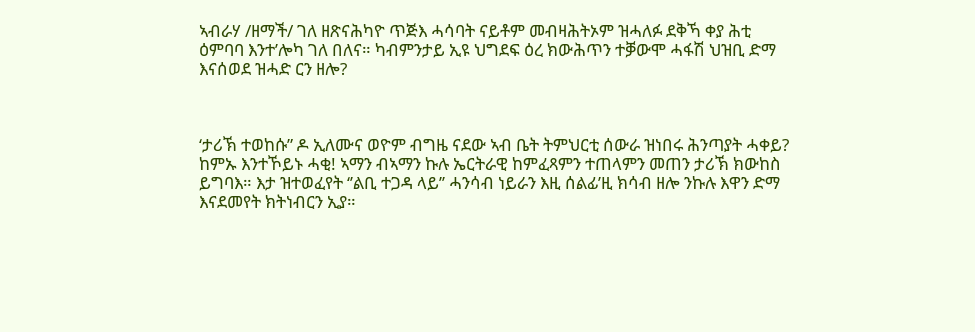ኣብራሃ /ዘማች/ ገለ ዘጽናሕካዮ ጥጅእ ሓሳባት ናይቶም መብዛሕትኦም ዝሓለፉ ደቅኻ ቀያ ሕቲ ዕምባባ እንተ’ሎካ ገለ በለና። ካብምንታይ ኢዩ ህግደፍ ዕረ ክውሕጥን ተቓውሞ ሓፋሽ ህዝቢ ድማ እናሰወደ ዝሓድ ርን ዘሎ?



‘ታሪኽ ተወከሱ” ዶ ኢለሙና ወዮም ብግዜ ናደው ኣብ ቤት ትምህርቲ ሰውራ ዝነበሩ ሕንጣያት ሓቀይ? ከምኡ እንተኾይኑ ሓቂ! ኣማን ብኣማን ኩሉ ኤርትራዊ ከምፈጻምን ተጠላምን መጠን ታሪኽ ክውከስ ይግባእ። እታ ዝተወፈየት ‘’ልቢ ተጋዳ ላይ’’ ሓንሳብ ነይራን እዚ ሰልፊ’ዚ ክሳብ ዘሎ ንኩሉ እዋን ድማ እናደመየት ክትነብርን ኢያ።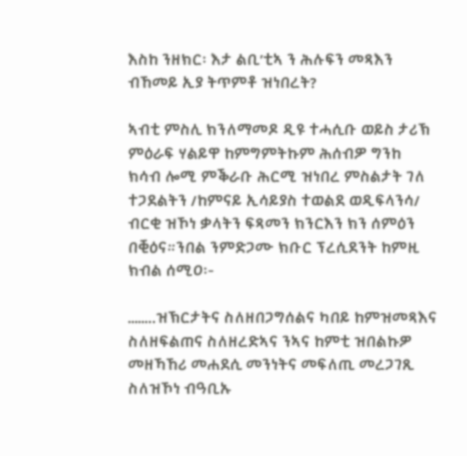እስከ ንዘክር፡ እታ ልቢ’ቲኣ ን ሕሉፍን መጻእን ብኸመይ ኢያ ትጥምቶ ዝነበረት?

ኣብቲ ምስሊ ክንለማመዶ ዲዩ ተሓሲቡ ወይስ ታሪኽ ምዕራፍ ሃልይዋ ከምግምትኩም ሕሰብዎ ግንከ ክሳብ ሎሚ ምቕራቡ ሕርሚ ዝነበረ ምስልታት ገለ ተጋደልትን /ከምናይ ኢሳይያስ ተወልደ ወዲፍላንሳ/ ብርቂ ዝኾነ ቃላትን ፍጻመን ክንርእን ክን ሰምዕን በቒዕና።ንበል ንምድጋሙ ክቡር ፕረሲደንት ከምዚ ክብል ሰሚዐ፡-

……..ዝኽርታትና ስለዘበጋግሰልና ካበይ ከምዝመጻእና ስለዘፍልጠና ስለዘረድኣና ንኣና ከምቲ ዝበልኩዎ መዘኻኸሪ መሐደሲ መንነትና መፍለጢ መረጋገጺ ስለዝኾነ ብዓቢኡ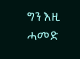ግን እዚ ሓመድ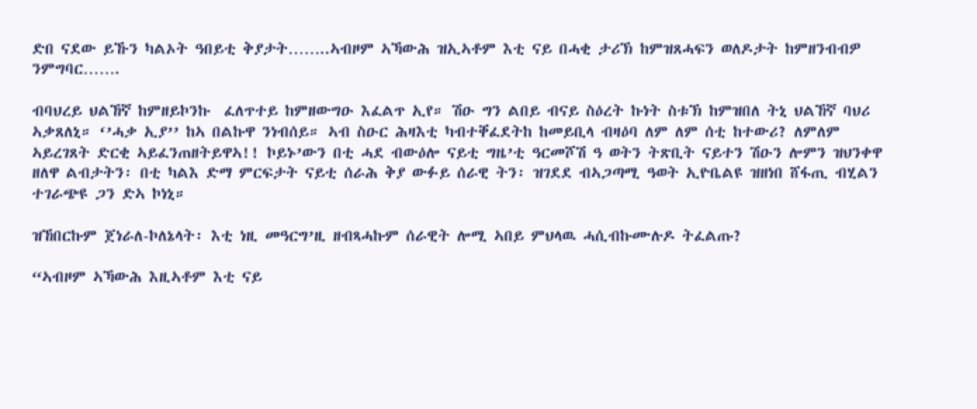ድበ ናደው ይኹን ካልኦት ዓበይቲ ቅያታት……..ኣብዞም ኣኻውሕ ዝኢኣቶም እቲ ናይ በሓቂ ታሪኽ ከምዝጸሓፍን ወለዶታት ከምዘንብብዎ ንምግባር…….

ብባህረይ ህልኸኛ ከምዘይኮንኩ  ፈለጥተይ ከምዘውግዑ እፈልጥ ኢየ። ሽዑ ግን ልበይ ብናይ ስዕረት ኩነት ስቱኽ ከምዝበለ ትኒ ህልኸኛ ባህሪ ኣቃጸለኒ። ‘’ሓቃ ኢያ’’ ከኣ በልኩዋ ንነብሰይ። ኣብ ስዑር ሕዛእቲ ካብተቐፈደትከ ከመይቢላ ብዛዕባ ለም ለም ሰቲ ከተውሪ? ለምለም ኣይረገጸት ድርቂ ኣይፈንጠዘትይዋኣ!! ኮይኑ’ውን በቲ ሓደ ብውዕሎ ናይቲ ግዜ’ቲ ዓርመሾሽ ዓ ወትን ትጽቢት ናይተን ሽዑን ሎምን ዝህንቀዋ ዘለዋ ልብታትን፡ በቲ ካልእ ድማ ምርፍታት ናይቲ ሰራሕ ቅያ ውፉይ ሰራዊ ትን፡ ዝገደደ ብኣጋጣሚ ዓወት ኢዮቤልዩ ዝዘነበ ሸፋጢ ብሂልን ተገራጭዩ ጋን ድኣ ኮነኒ።

ዝኸበርኩም ጀነራለ-ኮለኔላት፡ እቲ ነዚ መዓርግ’ዚ ዘብጻሓኩም ሰራዊት ሎሚ ኣበይ ምህላዉ ሓሲብኩሙሉዶ ትፈልጡ?

“ኣብዞም ኣኻውሕ እዚኣቶም እቲ ናይ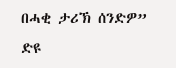በሓቂ ታሪኽ ሰንድዎ” ድዩ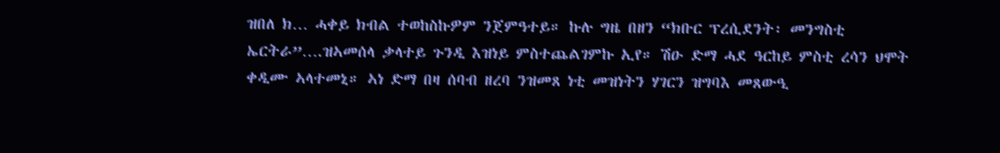ዝበለ ክ… ሓቀይ ክብል ተወከስኩዎም ንጀምዓተይ። ኩሉ ግዜ በዘን “ክቡር ፕረሲደንት፡ መንግስቲ ኤርትራ”….ዝኣመሰላ ቃላተይ ጉንዲ እዝነይ ምስተጨልገምኩ ኢየ። ሽዑ ድማ ሓደ ዓርከይ ምስቲ ረሳን ህሞት ቀዲሙ ኣላተመኒ። ኣነ ድማ በዛ ሰባብ ዘረባ ንዝመጸ ነቲ መዝነትን ሃገርን ዝግባእ መጸውዒ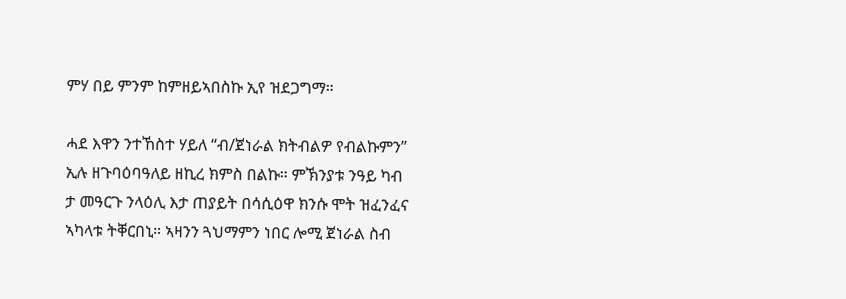ምሃ በይ ምንም ከምዘይኣበስኩ ኢየ ዝደጋግማ።

ሓደ እዋን ንተኸስተ ሃይለ “ብ/ጀነራል ክትብልዎ የብልኩምን” ኢሉ ዘጉባዕባዓለይ ዘኪረ ክምስ በልኩ። ምኽንያቱ ንዓይ ካብ ታ መዓርጉ ንላዕሊ እታ ጠያይት በሳሲዕዋ ክንሱ ሞት ዝፈንፈና ኣካላቱ ትቐርበኒ። ኣዛንን ጓህማምን ነበር ሎሚ ጀነራል ስብ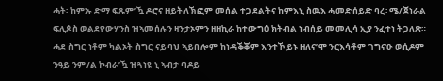ሓት፡ ከምኡ ድማ ፍጹም’ዃ ዶሮና ዘይትለኽፎም መሰል ተጋደልትና ከምእኒ ስዉእ ሓመድሰይድ ባረ፡ ሜ/ጀነራል ፍሊጶስ ወልደየውሃንስ ዝኣመሰሉን ዛንታኦምን ዘዘኪራ ከተውግዕ ክትብል ነብሰይ መመሊሳ ኢያ ንፈተነ ትጋለጽ። ሓደ ስግር ነቶም ካልኦት ስግር ናይባህ ኣይበሎም ከነዳቕቖም እንተኾይኑ ዘለና’ሞ ንርእሳቶም ገግናዑ ወሲዶም ንዓይ ንም/ል ኮብራ’ዃ ዝጓነዩ ኒ ኣብታ ባዶይ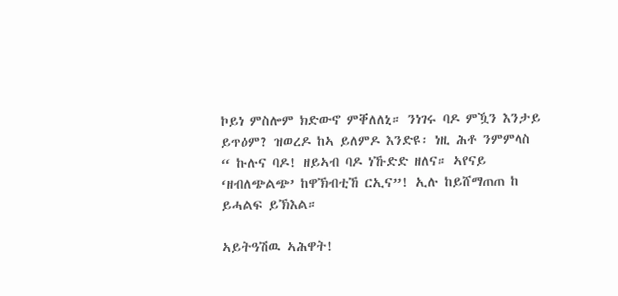ኮይነ ምስሎም ክድውኖ ምቐለለኒ። ንነገሩ ባዶ ምዃን እንታይ ይጥዕም? ዝወረዶ ከኣ ይለምዶ እንድዩ፡ ነዚ ሕቶ ንምምላስ “ ኩሉና ባዶ! ዘይኣብ ባዶ ነኹድድ ዘለና። ኣየናይ ‘ዘብለጭልጭ’ ከዋኽብቲኸ ርኢና”! ኢሉ ከይሸማጠጠ ከ ይሓልፍ ይኽእል።

ኣይትዓሽዉ ኣሕዋት!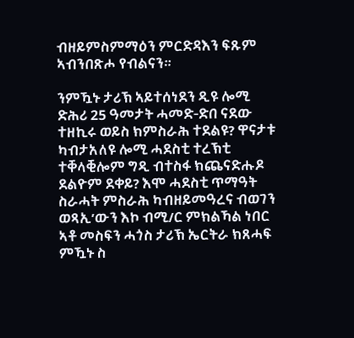ብዘይምስምማዕን ምርድዳእን ፍጹም ኣብንበጽሖ የብልናን።

ንምዃኑ ታሪኽ ኣይተሰነደን ዲዩ ሎሚ ድሕሪ 25 ዓመታት ሓመድ-ድበ ናደው ተዘኪሩ ወይስ ክምስራሕ ተደልዩ? ዋናታቱ ካብታአለዩ ሎሚ ሓደስቲ ተረኽቲ ተቐላቒሎም ግዲ ብተስፋ ክጨናድሑዶ ደልዮም ደቀይ? እሞ ሓደስቲ ጥማዓት ስራሓት ምስራሕ ካብዘይመዓረና ብወገን ወጻኢ’ውን እኮ ብሚ/ር ምክልኻል ነበር ኣቶ መስፍን ሓጎስ ታሪኽ ኤርትራ ክጸሓፍ ምዃኑ ስ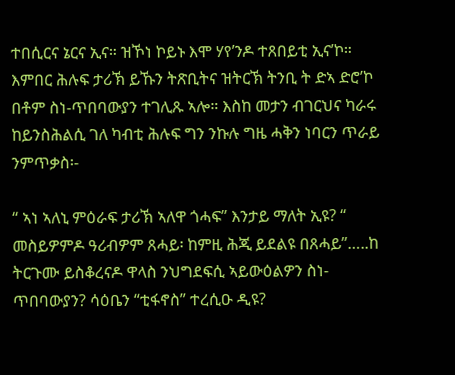ተበሲርና ኔርና ኢና። ዝኾነ ኮይኑ እሞ ሃየ’ንዶ ተጸበይቲ ኢና’ኮ። እምበር ሕሉፍ ታሪኽ ይኹን ትጽቢትና ዝትርኽ ትንቢ ት ድኣ ድሮ’ኮ በቶም ስነ-ጥበባውያን ተገሊጹ ኣሎ። እስከ መታን ብገርህና ካራሩ ከይንስሕልሲ ገለ ካብቲ ሕሉፍ ግን ንኩሉ ግዜ ሓቅን ነባርን ጥራይ ንምጥቃስ፡-

“ ኣነ ኣለኒ ምዕራፍ ታሪኽ ኣለዋ ጎሓፍ” እንታይ ማለት ኢዩ? “ መስይዎምዶ ዓሪብዎም ጸሓይ፡ ከምዚ ሕጂ ይደልዩ በጸሓይ”…..ከ ትርጉሙ ይስቆረናዶ ዋላስ ንህግደፍሲ ኣይውዕልዎን ስነ-ጥበባውያን? ሳዕቤን “ቲፋኖስ” ተረሲዑ ዲዩ?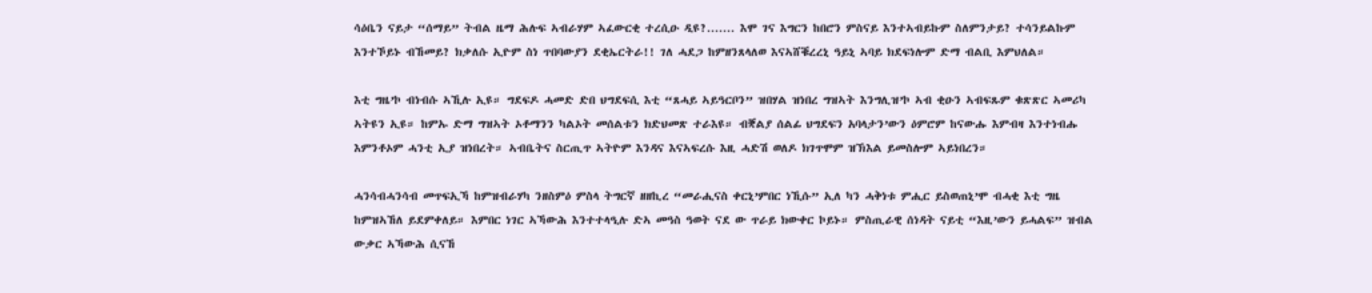ሳዕቤን ናይታ “ሰማይ” ትብል ዜማ ሕሉፍ ኣብራሃም ኣፈውርቂ ተረሲዑ ዲዩ?....... እሞ ገና እግርን ከበሮን ምስናይ እንተኣብይኩም ስለምንታይ? ተሳንይልኩም እንተኾይኑ ብኸመይ? ክቃለሱ ኢዮም ስነ ጥበባውያን ደቂኤርትራ!! ገለ ሓደጋ ከምዘንጸላለወ እናኣሸቑረረኒ ዓይኒ ኣባይ ክደፍነሎም ድማ ብልቢ እምህለል።

እቲ ግዜ’ኮ ብነብሱ ኣኺሉ ኢዩ። ግደፍዶ ሓመድ ድበ ህግደፍሲ እቲ “ጸሓይ ኣይዓርቦን” ዝበሃል ዝነበረ ግዝኣት እንግሊዝ’ኮ ኣብ ቂዑን ኣብፍጹም ቁጽጽር ኣመሪካ ኣትዩን ኢዩ። ከምኡ ድማ ግዝኣት ኦቶማንን ካልኦት መሰልቱን ክድህመጽ ተራእዩ። ብቛልያ ሰልፊ ህግደፍን አባላታን’ውን ዕምሮም ከናውሑ እምብዛ እንተነብሑ እምንቶኦም ሓንቲ ኢያ ዝነበረት። ኣብቤትና ስርጢጥ ኣትዮም እንዳና እናኣፍረሱ እዚ ሓድሽ ወለዶ ክገጥሞም ዝኽእል ይመስሎም ኣይነበረን።

ሓንሳብሓንሳብ መጥፍኢኻ ከምዝብራሃካ ንዘስምዕ ምስላ ትግርኛ ዘዘኪረ “መራሒናስ ቀርኒ’ምበር ነኺሱ” ኢለ ካን ሓቅነቱ ምሒር ይስወጠኒ’ሞ ብሓቂ እቲ ግዜ ከምዝኣኸለ ይደምቀለይ። እምበር ነገር ኣኻውሕ እንተተላዒሉ ድኣ መዓስ ዓወት ናደ ው ጥራይ ክውቀር ኮይኑ። ምስጢራዊ ሰነዳት ናይቲ “እዚ’ውን ይሓልፍ” ዝብል ውቃር ኣኻውሕ ሲናኸ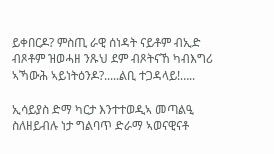ይቀበርዶ? ምስጢ ራዊ ሰነዳት ናይቶም ብኢድ ብጾቶም ዝወሓዘ ንጹህ ደም ብጾትናኸ ካብእግሪ ኣኻውሕ ኣይነትዕንዶ?.....ልቢ ተጋዳላይ!…..

ኢሳይያስ ድማ ካርታ እንተተወዲኣ መጣልዒ ስለዘይብሉ ነታ ግልባጥ ድራማ ኣወናዊናቶ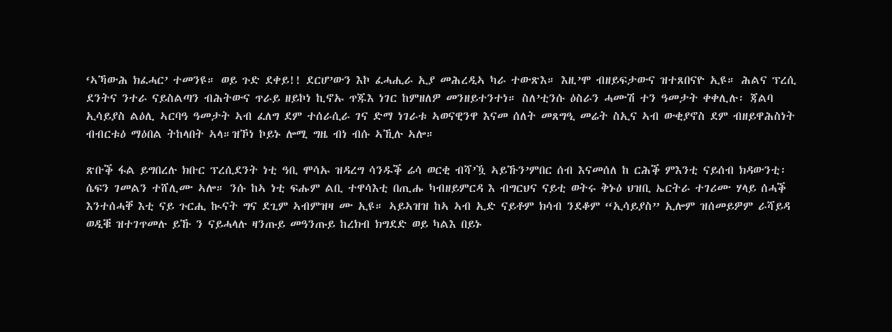‘ኣኻውሕ ክፈሓር’ ተመንዩ። ወይ ጉድ ደቀይ!! ደርሆ’ውን እኮ ፈሓሒራ ኢያ መሕረዲኣ ካራ ተውጽእ። እዚ’ሞ ብዘይፍታውና ዝተጸበናዮ ኢዩ። ሕልና ፕረሲ ደንትና ንተራ ናይስልጣን ብሕትውና ጥራይ ዘይኮነ ኪኖኡ ጥጁእ ነገር ከምዘለዎ መንዘይተንተነ። ስለ’ቲንሱ ዕስራን ሓሙሽ ተን ዓመታት ቀቀሊሉ፡ ጃልባ ኢሳይያስ ልዕሊ ኣርባዓ ዓመታት ኣብ ፈለግ ደም ተሰራሲራ ገና ድማ ነገራቱ ኣወናዊንዋ እናመ ሰለት መጸግዒ መሬት ስኢና ኣብ ውቂያኖስ ደም ብዘይዋሕስነት ብብርቱዕ ማዕበል ትከላበት ኣላ።ዝኾነ ኮይኑ ሎሚ ግዜ ብነ ብሱ ኣኺሉ ኣሎ።

ጽቡቕ ፋል ይግበረሉ ክቡር ፕረሲደንት ነቲ ዓቢ ሞሳኡ ዝዳረግ ሳንዱቕ ሬሳ ወርቂ ብሻ’ዃ ኣይኹን’ምበር ሰብ እናመሰለ ከ ርሕቕ ምእንቲ ናይሰብ ክዳውንቲ፡ ሴፍን ገመልን ተሸሊሙ ኣሎ። ንሱ ከኣ ነቲ ፍሑም ልቢ ተዋሳእቲ በጢሑ ካብዘይምርዳ እ ብግርህና ናይቲ ወትሩ ቅኑዕ ህዝቢ ኤርትራ ተገሪሙ ሃላይ ሰሓቕ እንተሰሓቐ እቲ ናይ ጉርሒ ኲናት ግና ደጊም ኣብምዝዛ ሙ ኢዩ። ኣይኣዝዝ ከኣ ኣብ ኢድ ናይቶም ክሳብ ንደቆም “ኢሳይያስ” ኢሎም ዝሰመይዎም ራሻይዳ ወዲቑ ዝተገጥመሉ ይኹ ን ናይሓላሉ ዛንጡይ መዓንጡይ ከረክብ ክግደድ ወይ ካልእ በይኑ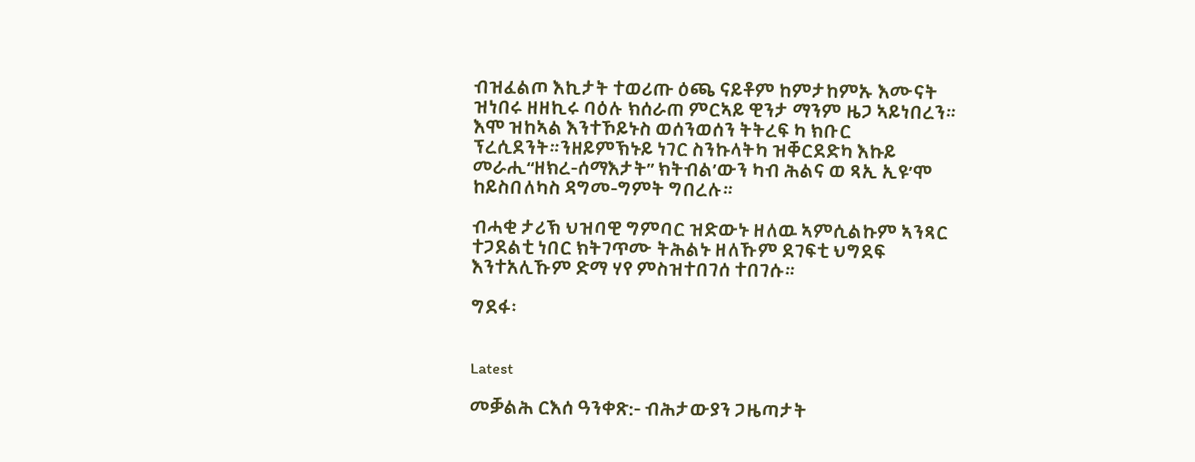ብዝፈልጦ እኪታት ተወሪጡ ዕጫ ናይቶም ከምታከምኡ እሙናት ዝነበሩ ዘዘኪሩ ባዕሉ ክሰራጠ ምርኣይ ዊንታ ማንም ዜጋ ኣይነበረን። እሞ ዝከኣል እንተኾይኑስ ወሰንወሰን ትትረፍ ካ ክቡር ፕረሲደንት።ንዘይምኽኑይ ነገር ስንኩላትካ ዝቐርደድካ እኩይ መራሒ“ዘክረ-ሰማእታት” ክትብል’ውን ካብ ሕልና ወ ጻኢ ኢዩ’ሞ ከይስበለካስ ዳግመ-ግምት ግበረሉ።

ብሓቂ ታሪኽ ህዝባዊ ግምባር ዝድውኑ ዘለዉ ኣምሲልኩም ኣንጻር ተጋደልቲ ነበር ክትገጥሙ ትሕልኑ ዘለኹም ደገፍቲ ህግደፍ እንተአሊኹም ድማ ሃየ ምስዝተበገሰ ተበገሱ።

ግደፋ፡


Latest

መቓልሕ ርእሰ ዓንቀጽ:- ብሕታውያን ጋዜጣታት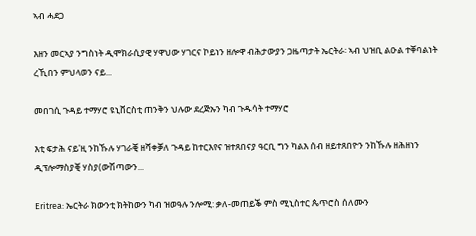ኣብ ሓደጋ

እዘን መርኣያ ንግስነት ዲሞክራሲያዊ ሃዋህው ሃገርና ኮይነን ዘሎዋ ብሕታውያን ጋዜጣታት ኤርትራ፡ ኣብ ህዝቢ ልዑል ተቐባልነት ረኺበን ምህላወን ናይ...

መበገሲ ጉዳይ ተማሃሮ ዩኒቨርስቲ ጠንቅን ህሉው ደረጅኡን ካብ ጉዱሳት ተማሃሮ

እቲ ፍታሕ ናይ'ዚ ንከኹሉ ሃገራቒ ዘሻቀቓለ ጉዳይ ከተርእየና ዝተጸበናያ ዓርቢ ግን ካልእ ሰብ ዘይተጸበዮን ንከኹሉ ዘሕዘነን ዲፕሎማስያቒ ሃስያ(ውሽጣውን...

Eritrea: ኤርትራ ክውንቲ ክትከውን ካብ ዝወዓሉ ንሎሚ: ቃለ-መጠይቕ ምስ ሚኒስተር ጴጥሮስ ሰለሙን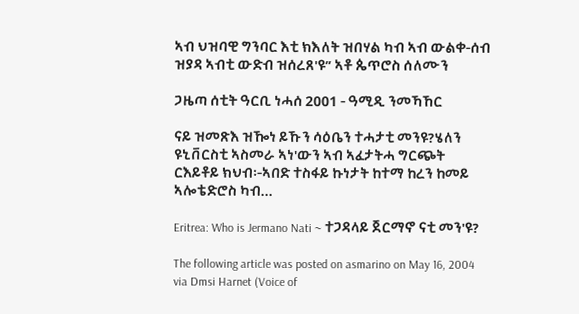ኣብ ህዝባዊ ግንባር እቲ ክእለት ዝበሃል ካብ ኣብ ውልቀ-ሰብ ዝያዳ ኣብቲ ውድብ ዝሰረጸ'ዩ” ኣቶ ጴጥሮስ ሰለሙን

ጋዜጣ ሰቲት ዓርቢ ነሓሰ 2001 - ዓሚዲ ንመኻኸር

ናይ ዝመጽእ ዝዀነ ይኹን ሳዕቤን ተሓታቲ መንዩ?ሄለን ዩኒቨርስቲ ኣስመራ ኣነ'ውን ኣብ ኣፈታትሓ ግርጭት ርእይቶይ ክህብ፡-ኣበድ ተስፋይ ኩነታት ከተማ ከረን ከመይ ኣሎቴድሮስ ካብ...

Eritrea: Who is Jermano Nati ~ ተጋዳላይ ጀርማኖ ናቲ መን'ዩ?

The following article was posted on asmarino on May 16, 2004 via Dmsi Harnet (Voice of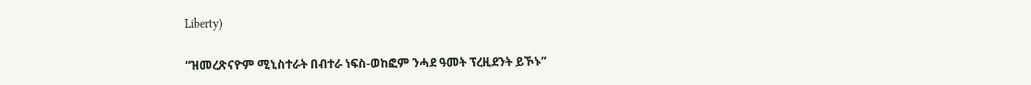Liberty)

“ዝመረጽናዮም ሚኒስተራት በብተራ ነፍስ-ወከፎም ንሓደ ዓመት ፕረዚደንት ይኾኑ”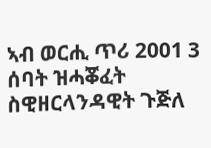ኣብ ወርሒ ጥሪ 2001 3 ሰባት ዝሓቖፈት ስዊዘርላንዳዊት ጉጅለ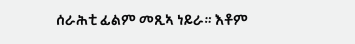ሰራሕቲ ፊልም መጺኣ ነይራ። እቶም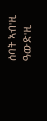ሰባት ኣብ'ዚ ዓውድ'ዚ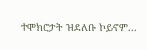ተሞክሮታት ዝደለቡ ኮይኖም...